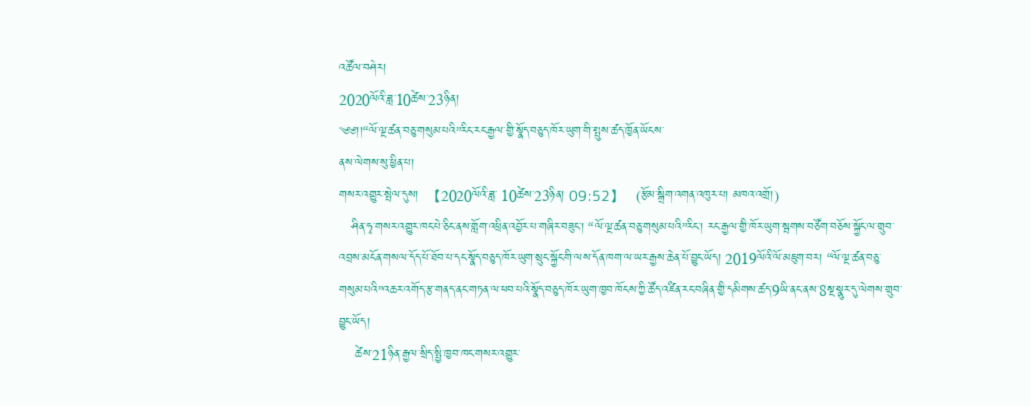འཚོལ་བཤེར།
2020ལོའི་ཟླ་10ཚེས་23ཉིན།
༄༅།།“ལོ་ལྔ་ཚན་བཅུ་གསུམ་པའི”རིང་རང་རྒྱལ་གྱི་སྣོད་བཅུད་ཁོར་ཡུག་གི་སྤུས་ཚད་ཁྱོན་ཡོངས་
ནས་ལེགས་སུ་ཕྱིན་པ།
གསར་འགྱུར་སྤེལ་དུས།  【2020ལོའི་ཟླ་ 10ཚེས་23ཉིན། 09:52】   (རྩོམ་སྒྲིག་འགན་འཁུར་པ། མཁའ་འགྲོ།)
   ཤིན་ཧྭ་གསར་འགྱུར་ཁང་པེ་ཅིང་ནས་གློག་འཕྲིན་འབྱོར་པ་གཞིར་བཟུང་། “ལོ་ལྔ་ཚན་བཅུ་གསུམ་པའི”རིང་། རང་རྒྱལ་གྱི་ཁོར་ཡུག་སྦགས་བཙོག་བཅོས་སྐྱོང་ལ་གྲུབ་འབྲས་མངོན་གསལ་དོད་པོ་ཐོབ་པ་དང་སྣོད་བཅུད་ཁོར་ཡུག་སྲུང་སྐྱོང་གི་ལས་དོན་ཁག་ལ་ཡར་རྒྱས་ཆེན་པོ་བྱུང་ཡོད། 2019ལོའི་ལོ་མཇུག་བར། “ལོ་ལྔ་ཚན་བཅུ་གསུམ་པའི”འཆར་འགོད་རྩ་གནད་ནང་གཏན་ལ་ཕབ་པའི་སྣོད་བཅུད་ཁོར་ཡུག་ཁྱབ་ཁོངས་ཀྱི་ཚོད་འཛིན་རང་བཞིན་གྱི་དམིགས་ཚད་9ཡི་ནང་ནས་8སྔ་སྣུར་དུ་ལེགས་གྲུབ་བྱུང་ཡོད།
    ཚེས་21ཉིན་རྒྱལ་སྲིད་སྤྱི་ཁྱབ་ཁང་གསར་འགྱུར་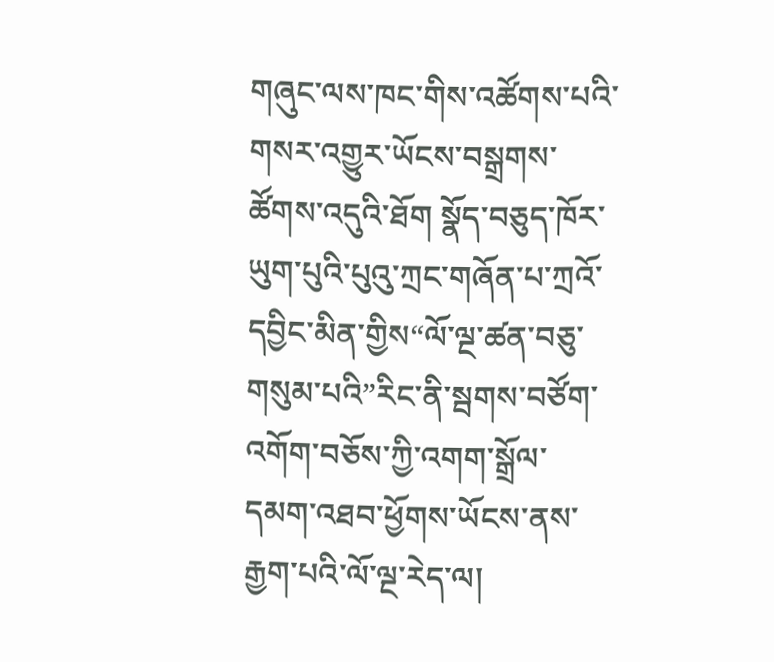གཞུང་ལས་ཁང་གིས་འཚོགས་པའི་གསར་འགྱུར་ཡོངས་བསྒྲགས་ཚོགས་འདུའི་ཐོག སྣོད་བཅུད་ཁོར་ཡུག་པུའི་པུའུ་ཀྲང་གཞོན་པ་ཀྲའོ་དབྱིང་མིན་གྱིས“ལོ་ལྔ་ཚན་བཅུ་གསུམ་པའི”རིང་ནི་སྦགས་བཙོག་འགོག་བཅོས་ཀྱི་འགག་སྒྲོལ་དམག་འཐབ་ཕྱོགས་ཡོངས་ནས་རྒྱག་པའི་ལོ་ལྔ་རེད་ལ།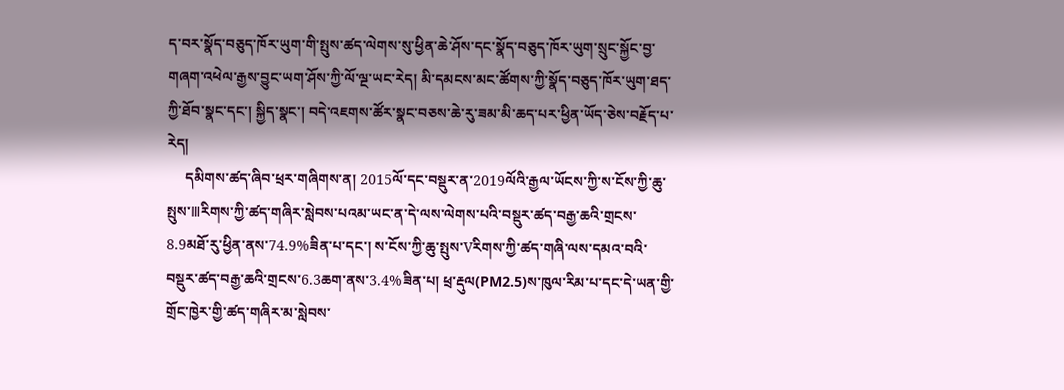ད་བར་སྣོད་བཅུད་ཁོར་ཡུག་གི་སྤུས་ཚད་ལེགས་སུ་ཕྱིན་ཆེ་ཤོས་དང་སྣོད་བཅུད་ཁོར་ཡུག་སྲུང་སྐྱོང་བྱ་གཞག་འཕེལ་རྒྱས་བྱུང་ཡག་ཤོས་ཀྱི་ལོ་ལྔ་ཡང་རེད། མི་དམངས་མང་ཚོགས་ཀྱི་སྣོད་བཅུད་ཁོར་ཡུག་ཐད་ཀྱི་ཐོབ་སྣང་དང་། སྐྱིད་སྣང་། བདེ་འཇགས་ཚོར་སྣང་བཅས་ཆེ་རུ་ཟམ་མི་ཆད་པར་ཕྱིན་ཡོད་ཅེས་བརྗོད་པ་རེད།
     དམིགས་ཚད་ཞིབ་ཕྲར་གཞིགས་ན། 2015ལོ་དང་བསྡུར་ན་2019ལོའི་རྒྱལ་ཡོངས་ཀྱི་ས་ངོས་ཀྱི་ཆུ་སྤུས་Ⅲརིགས་ཀྱི་ཚད་གཞིར་སླེབས་པའམ་ཡང་ན་དེ་ལས་ལེགས་པའི་བསྡུར་ཚད་བརྒྱ་ཆའི་གྲངས་8.9མཐོ་རུ་ཕྱིན་ནས་74.9%ཟིན་པ་དང་། ས་ངོས་ཀྱི་ཆུ་སྤུས་Vརིགས་ཀྱི་ཚད་གཞི་ལས་དམའ་བའི་བསྡུར་ཚད་བརྒྱ་ཆའི་གྲངས་6.3ཆག་ནས་3.4%ཟིན་པ། ཕྲ་རྡུལ(PM2.5)ས་ཁུལ་རིམ་པ་དང་དེ་ཡན་གྱི་གྲོང་ཁྱེར་གྱི་ཚད་གཞིར་མ་སླེབས་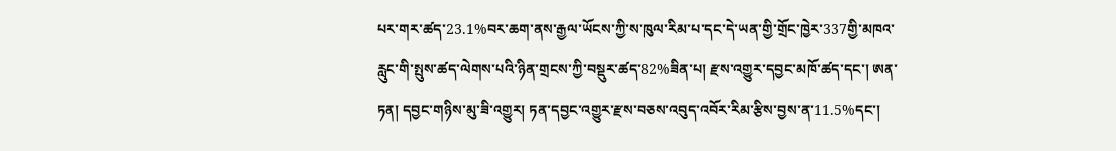པར་གར་ཚད་23.1%བར་ཆག་ནས་རྒྱལ་ཡོངས་ཀྱི་ས་ཁུལ་རིམ་པ་དང་དེ་ཡན་གྱི་གྲོང་ཁྱེར་337གྱི་མཁའ་རླུང་གི་སྤུས་ཚད་ལེགས་པའི་ཉིན་གྲངས་ཀྱི་བསྡུར་ཚད་82%ཟིན་པ། རྫས་འགྱུར་དབྱང་མཁོ་ཚད་དང་། ཨན་ཏན། དབྱང་གཉིས་མུ་ཟི་འགྱུར། ཏན་དབྱང་འགྱུར་རྫས་བཅས་འབུད་འབོར་རིམ་རྩིས་བྱས་ན་11.5%དང་།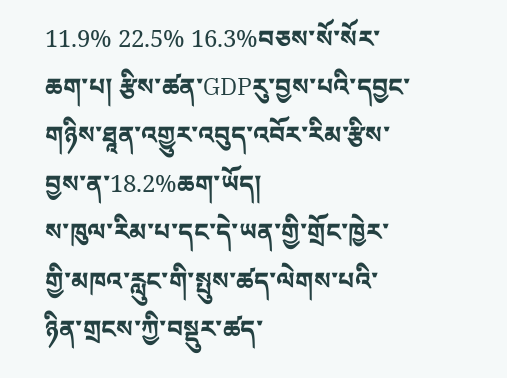11.9% 22.5% 16.3%བཅས་སོ་སོར་ཆག་པ། རྩིས་ཚན་GDPརུ་བྱས་པའི་དབྱང་གཉིས་ཐཱན་འགྱུར་འབུད་འབོར་རིམ་རྩིས་བྱས་ན་18.2%ཆག་ཡོད།
ས་ཁུལ་རིམ་པ་དང་དེ་ཡན་གྱི་གྲོང་ཁྱེར་གྱི་མཁའ་རླུང་གི་སྤུས་ཚད་ལེགས་པའི་ཉིན་གྲངས་ཀྱི་བསྡུར་ཚད་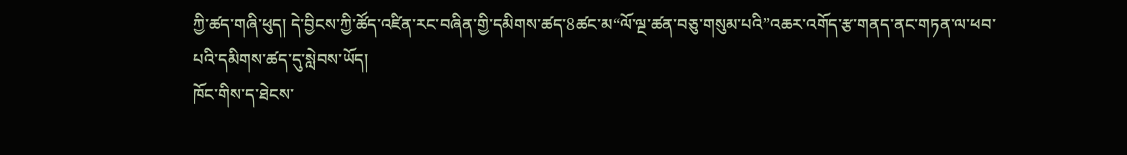ཀྱི་ཚད་གཞི་ཕུད། དེ་བྱིངས་ཀྱི་ཚོད་འཛིན་རང་བཞིན་གྱི་དམིགས་ཚད་8ཚང་མ“ལོ་ལྔ་ཚན་བཅུ་གསུམ་པའི”འཆར་འགོད་རྩ་གནད་ནང་གཏན་ལ་ཕབ་པའི་དམིགས་ཚད་དུ་སླེབས་ཡོད།
ཁོང་གིས་ད་ཐེངས་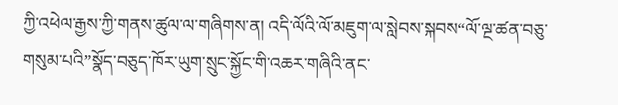ཀྱི་འཕེལ་རྒྱས་ཀྱི་གནས་ཚུལ་ལ་གཞིགས་ན། འདི་ལོའི་ལོ་མཇུག་ལ་སླེབས་སྐབས“ལོ་ལྔ་ཚན་བཅུ་གསུམ་པའི”སྣོད་བཅུད་ཁོར་ཡུག་སྲུང་སྐྱོང་གི་འཆར་གཞིའི་ནང་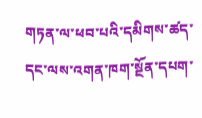གཏན་ལ་ཕབ་པའི་དམིགས་ཚད་དང་ལས་འགན་ཁག་སྔོན་དཔག་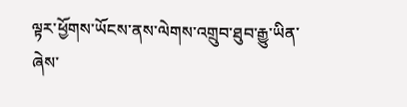ལྟར་ཕྱོགས་ཡོངས་ནས་ལེགས་འགྲུབ་ཐུབ་རྒྱུ་ཡིན་ཞེས་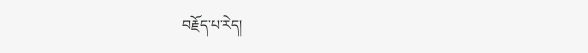བརྗོད་པ་རེད།